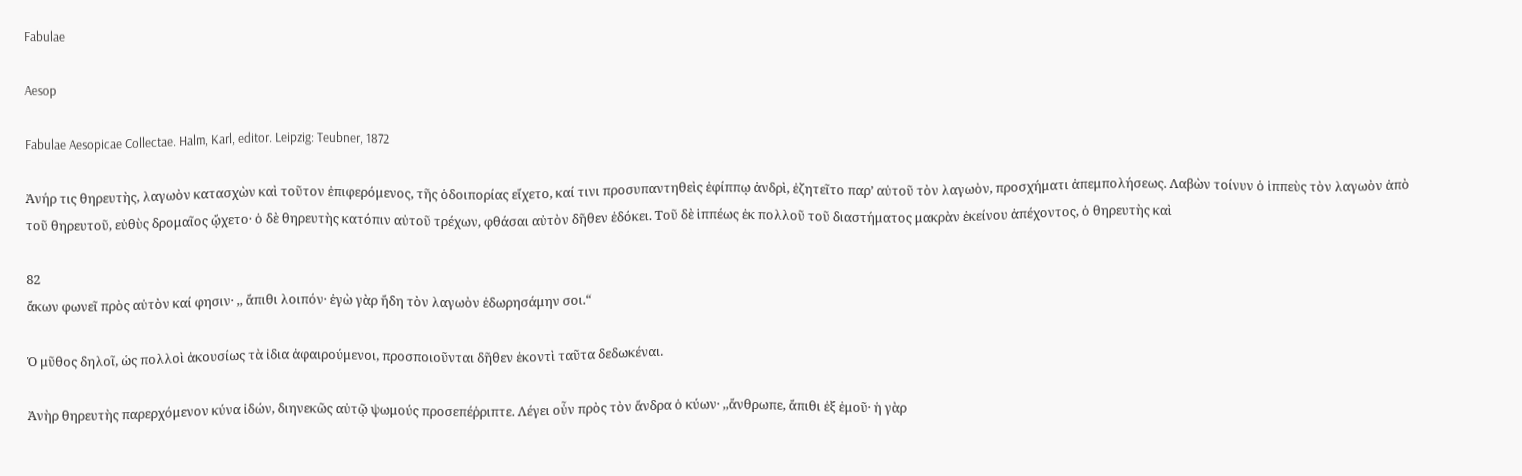Fabulae

Aesop

Fabulae Aesopicae Collectae. Halm, Karl, editor. Leipzig: Teubner, 1872

Ἀνήρ τις θηρευτὴς, λαγωὸν κατασχὼν καὶ τοῦτον ἐπιφερόμενος, τῆς ὁδοιπορίας εἴχετο, καί τινι προσυπαντηθεὶς ἐφίππῳ ἀνδρὶ, ἐζητεῖτο παρʼ αὐτοῦ τὸν λαγωὸν, προσχήματι ἀπεμπολήσεως. Λαβὼν τοίνυν ὁ ἱππεὺς τὸν λαγωὸν ἀπὸ τοῦ θηρευτοῦ, εὐθὺς δρομαῖος ᾤχετο· ὁ δὲ θηρευτὴς κατόπιν αὐτοῦ τρέχων, φθάσαι αὐτὸν δῆθεν ἐδόκει. Τοῦ δὲ ἱππέως ἐκ πολλοῦ τοῦ διαστήματος μακρὰν ἐκείνου ἀπέχοντος, ὁ θηρευτὴς καὶ

82
ἄκων φωνεῖ πρὸς αὐτὸν καί φησιν· ,, ἄπιθι λοιπόν· ἐγὼ γὰρ ἤδη τὸν λαγωὸν ἐδωρησάμην σοι.“

Ὁ μῦθος δηλοῖ, ὡς πολλοὶ ἀκουσίως τὰ ἰδια ἀφαιρούμενοι, προσποιοῦνται δῆθεν ἑκοντὶ ταῦτα δεδωκέναι.

Ἀνὴρ θηρευτὴς παρερχόμενον κύνα ἰδών, διηνεκῶς αὐτῷ ψωμούς προσεπέῥριπτε. Λέγει οὖν πρὸς τὸν ἄνδρα ὁ κύων· ,,ἄνθρωπε, ἄπιθι ἐξ ἐμοῦ· ἡ γὰρ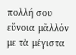πολλή σου εὔνοια μᾶλλόν με τὰ μέγιστα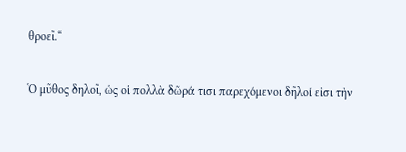θροεῖ.“

Ὁ μῦθος δηλοῖ, ὡς οἱ πολλὰ δῶρά τισι παρεχόμενοι δῆλοί εἰσι τὴν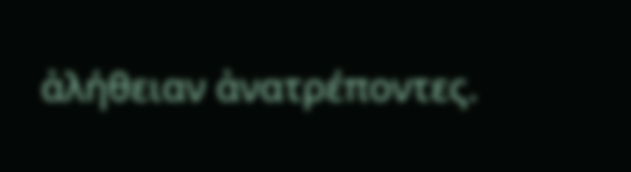ἀλήθειαν ἀνατρέποντες.